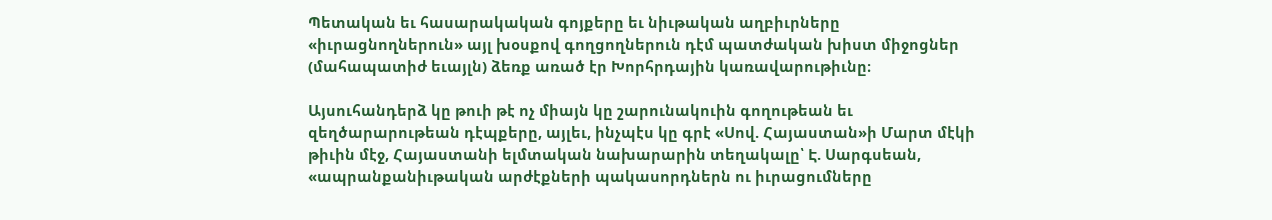Պետական եւ հասարակական գոյքերը եւ նիւթական աղբիւրները «իւրացնողներուն» այլ խօսքով գողցողներուն դէմ պատժական խիստ միջոցներ (մահապատիժ եւայլն) ձեռք առած էր Խորհրդային կառավարութիւնը։

Այսուհանդերձ կը թուի թէ ոչ միայն կը շարունակուին գողութեան եւ զեղծարարութեան դէպքերը, այլեւ, ինչպէս կը գրէ «Սով. Հայաստան»ի Մարտ մէկի թիւին մէջ, Հայաստանի ելմտական նախարարին տեղակալը՝ Է. Սարգսեան, «ապրանքանիւթական արժէքների պակասորդներն ու իւրացումները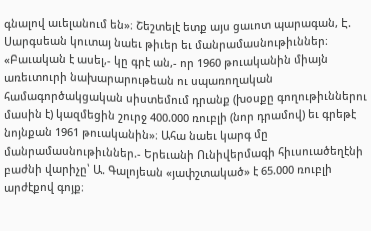գնալով աւելանում են»։ Շեշտելէ ետք այս ցաւոտ պարագան, Է. Սարգսեան կուտայ նաեւ թիւեր եւ մանրամասնութիւններ։ «Բաւական է ասել,- կը գրէ ան,- որ 1960 թուականին միայն առեւտուրի նախարարութեան ու սպառողական համագործակցական սիստեմում դրանք (խօսքը գողութիւններու մասին է) կազմեցին շուրջ 400.000 ռուբլի (նոր դրամով) եւ գրեթէ նոյնքան 1961 թուականին»։ Ահա նաեւ կարգ մը մանրամասնութիւններ.- Երեւանի Ունիվերմագի հիւսուածեղէնի բաժնի վարիչը՝ Ա. Գալոյեան «յափշտակած» է 65.000 ռուբլի արժէքով գոյք։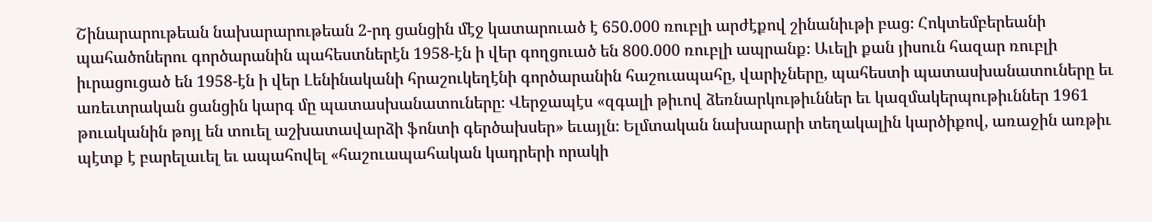Շինարարութեան նախարարութեան 2-րդ ցանցին մէջ կատարուած է 650.000 ռուբլի արժէքով շինանիւթի բաց։ Հոկտեմբերեանի պահածոներու գործարանին պահեստներէն 1958-էն ի վեր գողցուած են 800.000 ռուբլի ապրանք։ Աւելի քան յիսուն հազար ռուբլի իւրացուցած են 1958-էն ի վեր Լենինականի հրաշուկեղէնի գործարանին հաշուապահը, վարիչները, պահեստի պատասխանատուները եւ առեւտրական ցանցին կարգ մը պատասխանատուները։ Վերջապէս «զգալի թիւով ձեռնարկութիւններ եւ կազմակերպութիւններ 1961 թուականին թոյլ են տուել աշխատավարձի ֆոնտի գերծախսեր» եւայլն։ Ելմտական նախարարի տեղակալին կարծիքով, առաջին առթիւ պէտք է բարելաւել եւ ապահովել «հաշուապահական կադրերի որակի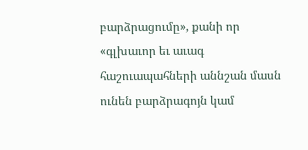բարձրացումը», քանի որ «գլխաւոր եւ աւագ հաշուապահների աննշան մասն ունեն բարձրագոյն կամ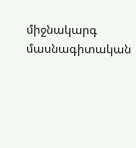միջնակարգ մասնագիտական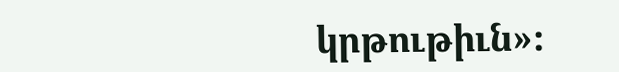կրթութիւն»։